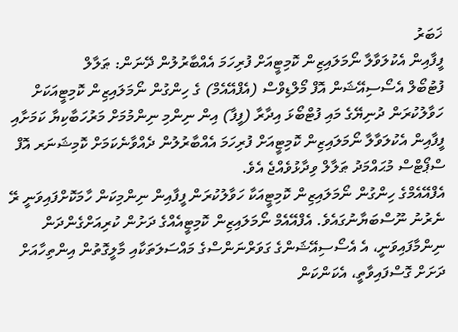ޚަބަރު
ފީފާއިން އެކުލަވާލާ ނޯމަލައިޒިން ކޮމިޓީއަށް ފުރިހަމަ އެއްބާރުލުން ދޭނަން: ޠަލާލް
ފުޓުބޯލް އެސޯސިއޭޝަން އޮފް މޯލްޑިވްސް (އެފްއޭއެމް) ގެ ހިންގުން ނޯމަލައިޒިން ކޮމިޓީއަކަށް ހަވާލުކުރަން ދުނިޔޭގެ މައި ފުޓްބޯޅަ އިދާރާ (ފީފާ) އިން ނިންމި ނިންމުމަށް މަރުހަބާކިޔާ ކަމަށާއި ފީފާއިން އެކުލަވާލާ ނޯމަލައިޒިން ކޮމިޓީއަށް ފުރިހަމަ އެއްބާރުލުން ދެއްވާނެކަމަށް ކޮމިޝަނަރ އޮފް ސްޕޯޓްސް މުޙައްމަދު ޠަލާލް ވިދާޅުވެއްޖެ އެވެ.
އެފްއޭއެމްގެ ހިންގުން ނޯމަލައިޒިން ކޮމިޓީއަކާ ހަވާލުކުރަން ފީފާއިން ނިންމިކަން ހާމަކޮށްފައިވަނީ ރޭ ނެރުނު ނޫސްބަޔާނުގައެވެ. އެފްއޭއެމް ނޯމަލައިޒިން ކޮމިޓީއެއްގެ ދަށުން ކުރިއަށްގެންދަން ނިންމާފައިވަނީ، އެ އެސޯސިއޭޝަންގެ ގަވަރްނަންސްގެ މައްސަލަތަކާއި މާލީގޮތުން އިންތިހާއަށް ދަށަށް ގޮސްފައިވާތީ، އެކަންކަން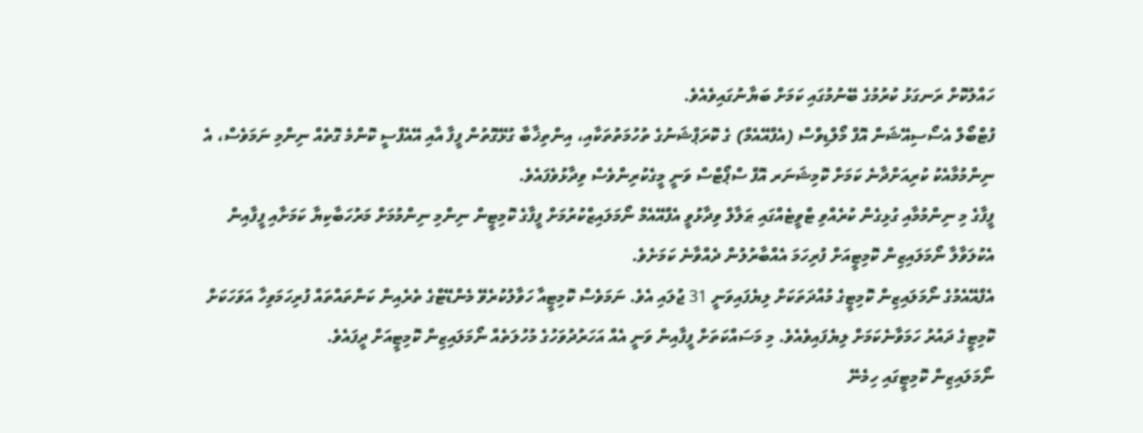ހައްލުކޮށް ރަނގަޅު ކުރުމުގެ ބޭނުމުގައި ކަމަށް ބަޔާނުގައިވެއެވެ.
ފުޓްބޯލް އެސޯސިއޭޝަން އޮފް މޯލްޑިވްސް (އެފްއޭއެމް) ގެ ކޮރަޕްޝަނުގެ ތުހުމަތުތަކާއި، އިންތިޚާބާ ގުޅޭގޮތުން ފީފާ އާއި އޭއެފްސީ ކޮންމެ ގޮތެއް ނިންމި ނަމަވެސް، އެ ނިންމުމާއެކު ކުރިއަށްދާނެ ކަމަށް ކޮމިޝަނަރ އޮފް ސްޕޯޓްސް ވަނީ މީގެކުރިންވެސް ވިދާޅުވެފައެވެ.
ފީފާގެ މި ނިންމުމާއި ގުޅިގެން ކުރެއްވި ޓްވީޓެއްގައި ޠަލާލް ވިދާޅުވީ އެފްއޭއެމް ނޯމަލައިޒްކުރުމަށް ފީފާގެ ކޮމިޓީން ނިންމި ނިންމުމަށް މަރުހަބާކިޔާ ކަމަށާއި ފީފާއިން އެކުލަވާލާ ނޯމަލައިޒިން ކޮމިޓީއަށް ފުރިހަމަ އެއްބާރުލުން ދެއްވާނެ ކަމަށެވެ.
އެފްއޭއެމުގެ ނޯމަލައިޒިން ކޮމިޓީގެ މުއްދަތަކަށް ލިޔެފައިވަނީ 31 ޖުލައި އެވެ. ނަމަވެސް ކޮމިޓީއާ ހަވާލުކުރެވޭ މެންޑޭޓްގެ ތެރެއިން ކަންތައްތައް ފުރިހަމަވިހާ އަވަހަކަށް ކޮމިޓީގެ ދައުރު ހަމަވާނެކަމަށް ލިޔެފައިވެއެވެ. މި މަސައްކަތަށް ފީފާއިން ވަނީ އެއް އަހަރުދުވަހުގެ މުހުލަތެއް ނޯމަލައިޒިން ކޮމިޓީއަށް ދީފައެވެ.
ނޯމަލައިޒިން ކޮމިޓީގައި ހިމެނޭ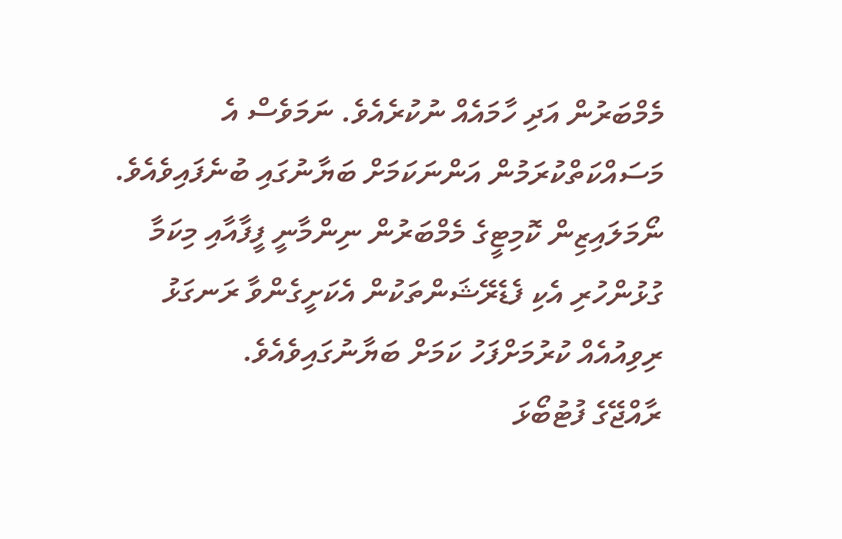މެމްބަރުން އަދި ހާމައެއް ނުކުރެއެވެ. ނަމަވެސް އެ މަސައްކަތްކުރަމުން އަންނަކަމަށް ބަޔާނުގައި ބުނެފައިވެއެވެ. ނޯމަލައިޒިން ކޮމިޓީގެ މެމްބަރުން ނިންމާނީ ފީފާއާއި މިކަމާ ގުޅުންހުރި އެކި ފެޑެރޭޝަންތަކުން އެކަށީގެންވާ ރަނގަޅު ރިވިއުއެއް ކުރުމަށްފަހު ކަމަށް ބަޔާނުގައިވެއެވެ.
ރާއްޖޭގެ ފުޓުބޯޅަ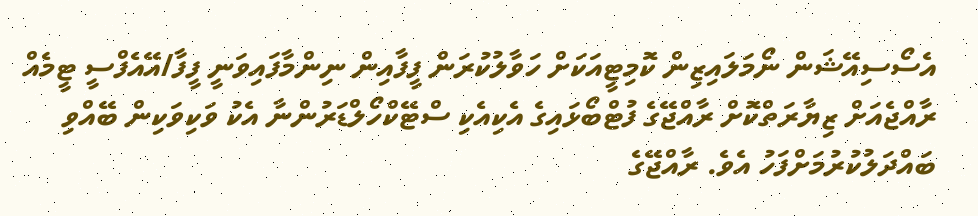އެސޯސިއޭޝަން ނޯމަލައިޒިން ކޮމިޓީއަކަށް ހަވާލުކުރަން ފީފާއިން ނިންމާފައިވަނީ ފީފާ/އޭއެފްސީ ޓީމެއް ރާއްޖެއަށް ޒިޔާރަތްކޮށް ރާއްޖޭގެ ފުޓްބޯޅައިގެ އެކިއެކި ސްޓޭކްހޯލްޑަރުންނާ އެކު ވަކިވަކިން ބޭއްވި ބައްދަލުކުރުމަށްފަހު އެވެ. ރާއްޖޭގެ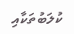ކުލަބުތަކާއި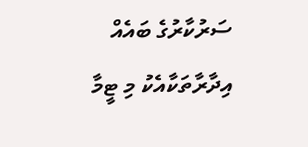ސަރުކާރުގެ ބައެއް އިދާރާތަކާއެކު މި ޓީމާ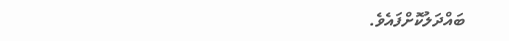ބައްދަލުކޮށްފައެވެ.